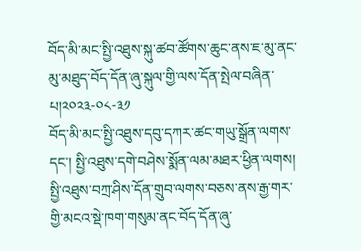བོད་མི་མང་སྤྱི་འཐུས་སྐུ་ཚབ་ཚོགས་ཆུང་ནས་ཇ་མུ་ནང་མུ་མཐུད་བོད་དོན་ཞུ་སྐུལ་གྱི་ལས་དོན་སྤེལ་བཞིན་པ།༢༠༢༣-༠༨-༣༡
བོད་མི་མང་སྤྱི་འཐུས་དབུ་དཀར་ཚང་གཡུ་སྒྲོན་ལགས་དང་། སྤྱི་འཐུས་དགེ་བཤེས་སྨོན་ལམ་མཐར་ཕྱིན་ལགས། སྤྱི་འཐུས་བཀྲ་ཤིས་དོན་གྲུབ་ལགས་བཅས་ནས་རྒྱ་གར་གྱི་མངའ་སྡེ་ཁག་གསུམ་ནང་བོད་དོན་ཞུ་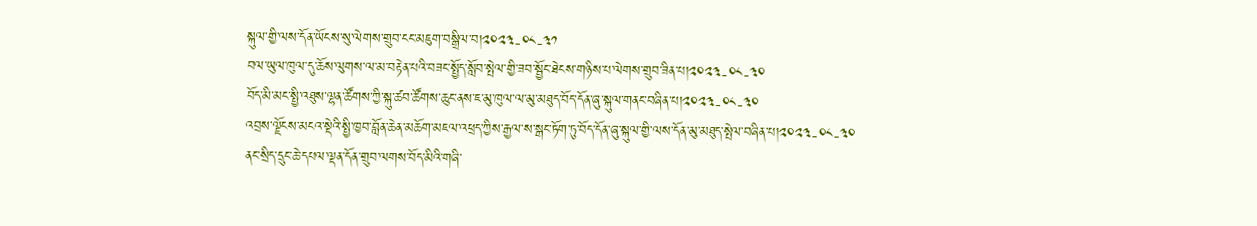སྐུལ་གྱི་ལས་དོན་ཡོངས་སུ་ལེགས་གྲུབ་ངང་མཇུག་བསྒྲིལ་བ།༢༠༢༣-༠༨-༣༡
བལ་ཡུལ་ཁུལ་དུ་ཆོས་ལུགས་ལ་མ་བརྟེན་པའི་བཟང་སྤྱོད་སློབ་སྤེལ་གྱི་ཟབ་སྦྱོང་ཐེངས་གཉིས་པ་ལེགས་གྲུབ་ཟིན་པ།༢༠༢༣-༠༨-༣༠
བོད་མི་མང་སྤྱི་འཐུས་ལྷན་ཚོགས་ཀྱི་སྐུ་ཚབ་ཚོགས་ཆུང་ནས་ཇ་མུ་ཁུལ་ལ་མུ་མཐུད་བོད་དོན་ཞུ་སྐུལ་གནང་བཞིན་པ།༢༠༢༣-༠༨-༣༠
འབྲས་ལྗོངས་མངའ་སྡེའི་སྤྱི་ཁྱབ་བློན་ཆེན་མཆོག་མཇལ་འཕྲད་ཀྱིས་རྒྱལ་ས་སྒང་ཏོག་ཏུ་བོད་དོན་ཞུ་སྐུལ་གྱི་ལས་དོན་མུ་མཐུད་སྤེལ་བཞིན་པ།༢༠༢༣-༠༨-༣༠
ནང་སྲིད་དྲུང་ཆེ་དཔལ་ལྡན་དོན་གྲུབ་ལགས་བོད་མིའི་གཞི་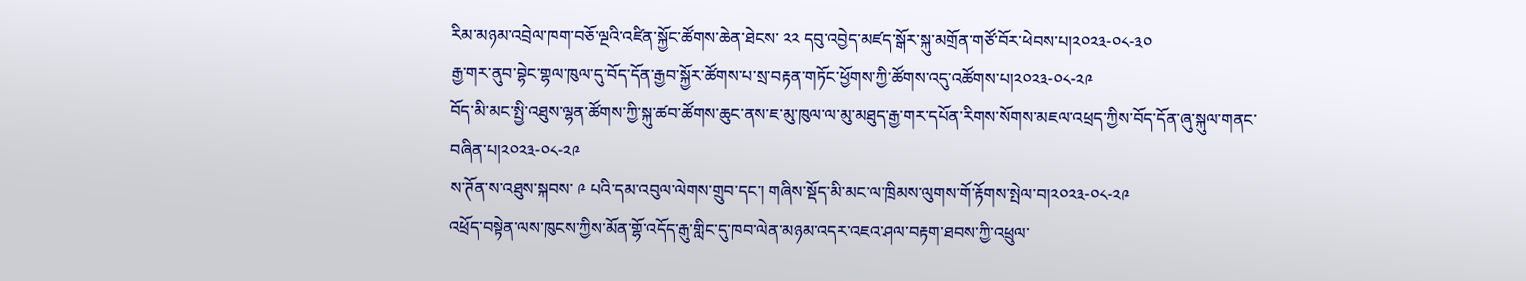རིམ་མཉམ་འབྲེལ་ཁག་བཅོ་ལྔའི་འཛིན་སྐྱོང་ཚོགས་ཆེན་ཐེངས་ ༢༢ དབུ་འབྱེད་མཛད་སྒོར་སྐུ་མགྲོན་གཙོ་བོར་ཕེབས་པ།༢༠༢༣-༠༨-༣༠
རྒྱ་གར་ནུབ་བྷེང་གྷལ་ཁུལ་དུ་བོད་དོན་རྒྱབ་སྐྱོར་ཚོགས་པ་སྲ་བརྟན་གཏོང་ཕྱོགས་ཀྱི་ཚོགས་འདུ་འཚོགས་པ།༢༠༢༣-༠༨-༢༩
བོད་མི་མང་སྤྱི་འཐུས་ལྷན་ཚོགས་ཀྱི་སྐུ་ཚབ་ཚོགས་ཆུང་ནས་ཇ་མུ་ཁུལ་ལ་མུ་མཐུད་རྒྱ་གར་དཔོན་རིགས་སོགས་མཇལ་འཕྲད་ཀྱིས་བོད་དོན་ཞུ་སྐུལ་གནང་བཞིན་པ།༢༠༢༣-༠༨-༢༩
ས་ཊོན་ས་འཐུས་སྐབས་ ༩ པའི་དམ་འབུལ་ལེགས་གྲུབ་དང་། གཞིས་སྡོད་མི་མང་ལ་ཁྲིམས་ལུགས་གོ་རྟོགས་སྤེལ་བ།༢༠༢༣-༠༨-༢༩
འཕྲོད་བསྟེན་ལས་ཁུངས་ཀྱིས་མོན་གྷོ་འདོད་རྒུ་གླིང་དུ་ཁབ་ལེན་མཉམ་འདར་འཇའ་ཤལ་བརྟག་ཐབས་ཀྱི་འཕྲུལ་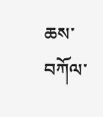ཆས་བཀོལ་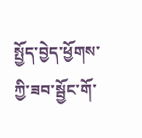སྤྱོད་བྱེད་ཕྱོགས་ཀྱི་ཟབ་སྦྱོང་གོ་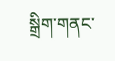སྒྲིག་གནང་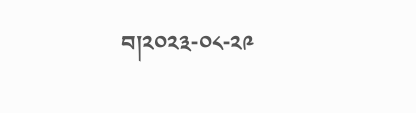བ།༢༠༢༣-༠༨-༢༩